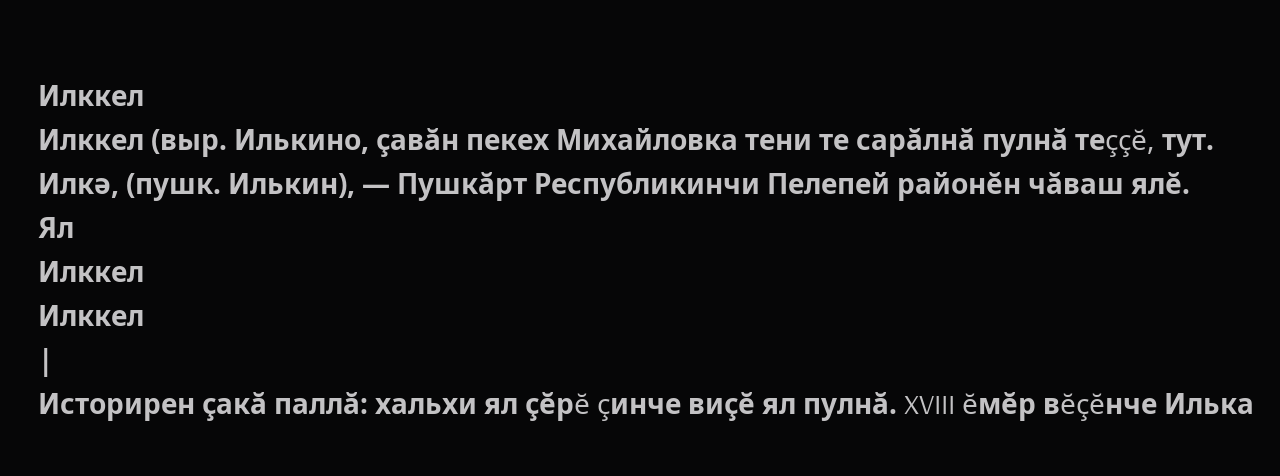Илккел
Илккел (выр. Илькино, çавăн пекех Михайловка тени те сарăлнă пулнă теççĕ, тут. Илкә, (пушк. Илькин), — Пушкăрт Республикинчи Пелепей районĕн чăваш ялĕ.
Ял
Илккел
Илккел
|
Историрен çакă паллă: хальхи ял çĕрĕ çинче виçĕ ял пулнă. XVIII ĕмĕр вĕçĕнче Илька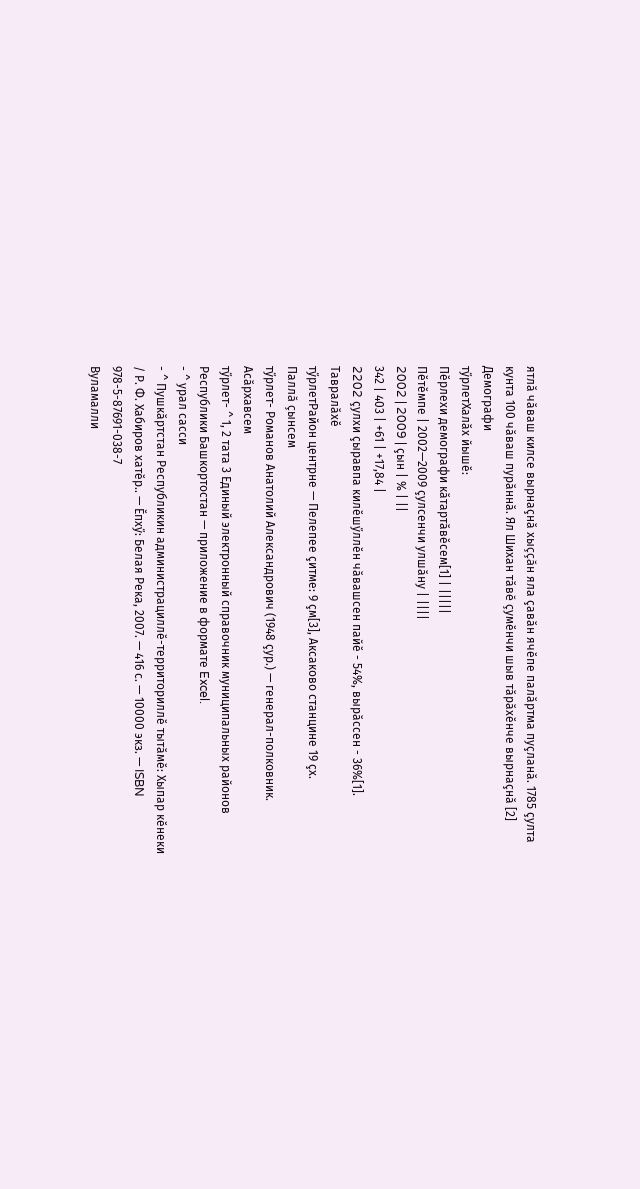ятлă чăваш килсе вырнаçнă хыççăн яла çавăн ячĕпе палăртма пуçланă. 1785 çулта кунта 100 чăваш пурăннă. Ял Шихан тăвĕ çумĕнчи шыв тăрăхĕнче вырнаçнă [2]
Демографи
тӳрлетХалăх йышĕ:
Пĕрлехи демографи кăтартăвĕсем[1] | |||||
Пĕтĕмпе | 2002—2009 çулсенчи улшăну | ||||
2002 | 2009 | çын | % | ||
342 | 403 | +61 | +17,84 |
2202 çулхи çыравпа килĕшӳллĕн чăвашсен пайĕ - 54%, вырăссен - 36%[1].
Тавралăхĕ
тӳрлетРайон центрне — Пелепее çитме: 9 çм[3], Аксаково станцине 19 çх.
Паллă çынсем
тӳрлет- Романов Анатолий Александрович (1948 çур.) — генерал-полковник.
Асăрхавсем
тӳрлет- ^ 1, 2 тата 3 Единый электронный справочник муниципальных районов Республики Башкортостан — приложение в формате Excel.
- ^ урал сасси
- ^ Пушкăртстан Республикин администрациллĕ-территориллĕ тытăмĕ: Хыпар кĕнеки / Р. Ф. Хабиров хатĕр.. — Ĕпхӳ: Белая Река, 2007. — 416 с. — 10000 экз. — ISBN 978-5-87691-038-7
Вуламалли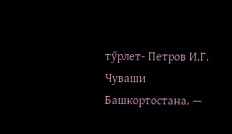тӳрлет- Петров И.Г. Чуваши Башкортостана. —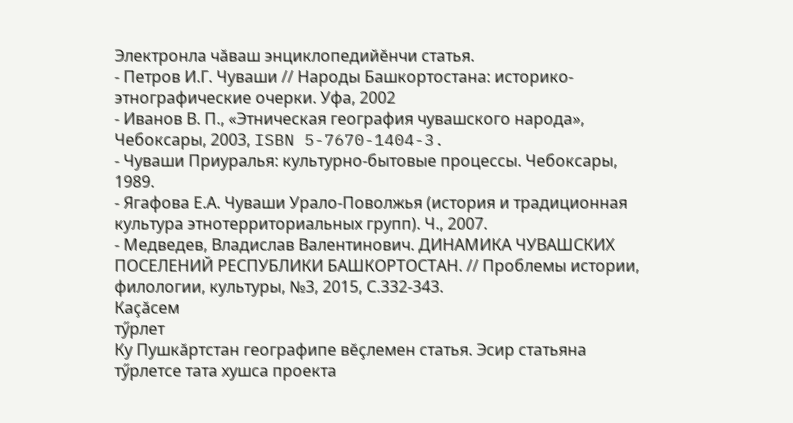Электронла чăваш энциклопедийĕнчи статья.
- Петров И.Г. Чуваши // Народы Башкортостана: историко-этнографические очерки. Уфа, 2002
- Иванов В. П., «Этническая география чувашского народа», Чебоксары, 2003, ISBN 5-7670-1404-3.
- Чуваши Приуралья: культурно-бытовые процессы. Чебоксары, 1989.
- Ягафова Е.А. Чуваши Урало-Поволжья (история и традиционная культура этнотерриториальных групп). Ч., 2007.
- Медведев, Владислав Валентинович. ДИНАМИКА ЧУВАШСКИХ ПОСЕЛЕНИЙ РЕСПУБЛИКИ БАШКОРТОСТАН. // Проблемы истории, филологии, культуры, №3, 2015, С.332-343.
Каçăсем
тӳрлет
Ку Пушкăртстан географипе вĕçлемен статья. Эсир статьяна тӳрлетсе тата хушса проекта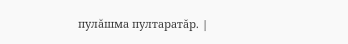пулăшма пултаратăр. |